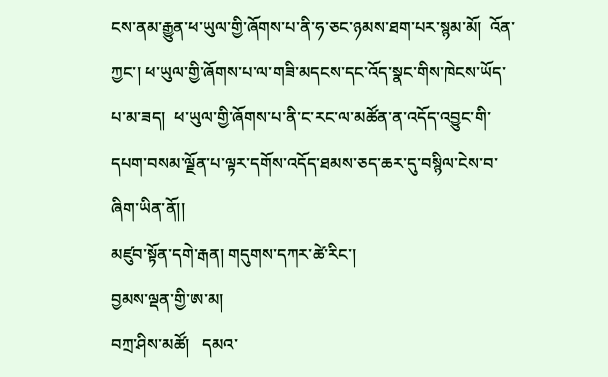ངས་ནམ་རྒྱུན་ཕ་ཡུལ་གྱི་ཞོགས་པ་ནི་ཧ་ཅང་ཉམས་ཐག་པར་སྙམ་མོ།  འོན་ཀྱང་། ཕ་ཡུལ་གྱི་ཞོགས་པ་ལ་གཟི་མདངས་དང་འོད་སྣང་གིས་ཁེངས་ཡོད་པ་མ་ཟད།  ཕ་ཡུལ་གྱི་ཞོགས་པ་ནི་ང་རང་ལ་མཚོན་ན་འདོད་འབྱུང་གི་དཔག་བསམ་ལྗོན་པ་ལྟར་དགོས་འདོད་ཐམས་ཅད་ཆར་དུ་བསྙིལ་ངེས་བ་ཞིག་ཡིན་ནོ།།
མཛུབ་སྟོན་དགེ་རྒན། གདུགས་དཀར་ཚེ་རིང་།
བྱམས་ལྡན་གྱི་ཨ་མ།
བཀྲ་ཤིས་མཚོ།   དམའ་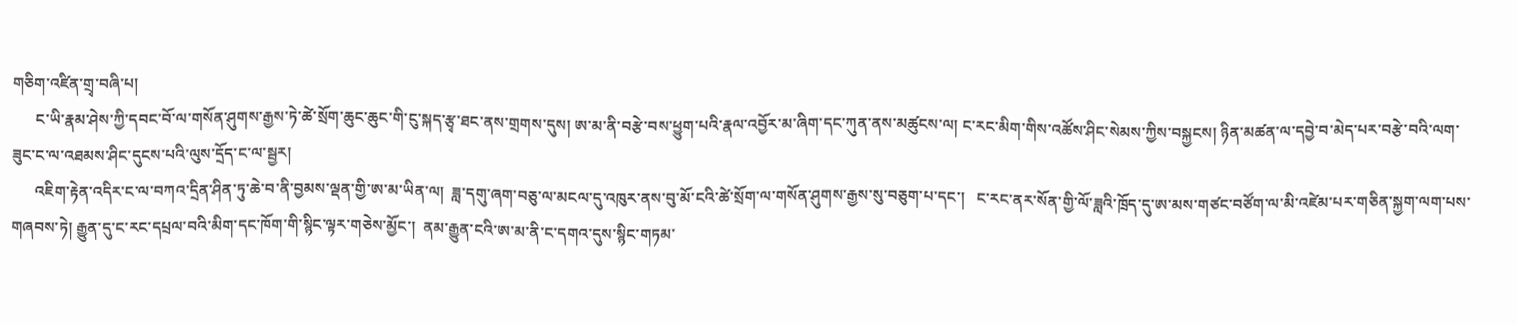གཅིག་འཛིན་གྲྭ་བཞི་པ།
      ང་ཡི་རྣམ་ཤེས་ཀྱི་དབང་བོ་ལ་གསོན་ཤུགས་རྒྱས་ཏེ་ཚེ་སྲོག་ཆུང་ཆུང་གི་ངུ་སྐད་རྩྭ་ཐང་ནས་གྲགས་དུས། ཨ་མ་ནི་བརྩེ་བས་ཕྱུག་པའི་རྣལ་འབྱོར་མ་ཞིག་དང་ཀུན་ནས་མཚུངས་ལ། ང་རང་མིག་གིས་འཚོས་ཤིང་སེམས་ཀྱིས་བསྐྱངས། ཉིན་མཚན་ལ་དབྱེ་བ་མེད་པར་བརྩེ་བའི་ལག་ཟུང་ང་ལ་འཐམས་ཤིང་དུངས་པའི་ལུས་དྲོད་ང་ལ་སྦྱར།
      འཇིག་རྟེན་འདིར་ང་ལ་བཀའ་དྲིན་ཤིན་ཏུ་ཆེ་བ་ནི་བྱམས་ལྡན་གྱི་ཨ་མ་ཡིན་ལ།  ཟླ་དགུ་ཞག་བཅུ་ལ་མངལ་དུ་འཁུར་ནས་བུ་མོ་ངའི་ཚེ་སྲོག་ལ་གསོན་ཤུགས་རྒྱས་སུ་བཅུག་པ་དང་།   ང་རང་ནར་སོན་གྱི་ལོ་ཟླའི་ཁྲོད་དུ་ཨ་མས་གཙང་བཙོག་ལ་མི་འཛེམ་པར་གཅིན་སྐྱག་ལག་པས་གཞབས་ཏེ། རྒྱུན་དུ་ང་རང་དཔྲལ་བའི་མིག་དང་ཁོག་གི་སྙིང་ལྟར་གཅེས་མྱོང་།  ནམ་རྒྱུན་ངའི་ཨ་མ་ནི་ང་དགའ་དུས་སྙིང་གཏམ་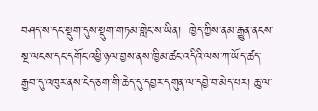བཤད་ས་དང་སྡུག་དུས་སྡུག་གཏམ་གླེང་ས་ཡིན།  ཁྱེད་ཀྱིས་ནམ་རྒྱུན་ནངས་སྔ་ལངས་དང་དགོང་འཕྱི་ཉལ་བྱས་ནས་ཁྱིམ་ཚང་འདིའི་ལས་ཀ་ཡོད་ཚད་རྒྱབ་དུ་འཁུར་ནས་ངེད་ཅག་གི་ཆེད་དུ་དབྱར་དགུན་ལ་དབྱེ་བ་མེད་པར། ཆུ་ལ་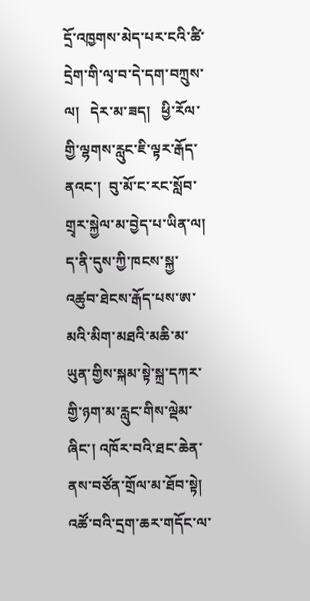དྲོ་འཁྱགས་མེད་པར་ངའི་ཚི་དྲེག་གི་ལྭ་བ་དེ་དག་བཀྲུས་ལ།   དེར་མ་ཟད།   ཕྱི་རོལ་གྱི་ལྷགས་རླུང་ཇི་ལྟར་རྒོད་ནའང་།  བུ་མོ་ང་རང་སློབ་གྲྭར་སྐྱེལ་མ་བྱེད་པ་ཡིན་ལ། ད་ནི་དུས་ཀྱི་ཁངས་སྐྱ་འཚུབ་ཐེངས་རྒོད་པས་ཨ་མའི་མིག་མཐའི་མཆི་མ་ཡུན་གྱིས་སྐམ་སྟེ་སྐྲ་དཀར་གྱི་ཉག་མ་རླུང་གིས་ལྡེམ་ཞིང་། འཁོར་བའི་ཐང་ཆེན་ནས་བཙོན་གྲོལ་མ་ཐོབ་སྟེ། འཚོ་བའི་དྲག་ཆར་གདོང་ལ་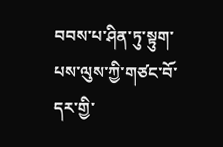བབས་པ་ཤིན་ཏུ་སྟུག་པས་ལུས་ཀྱི་གཙང་བོ་དར་གྱི་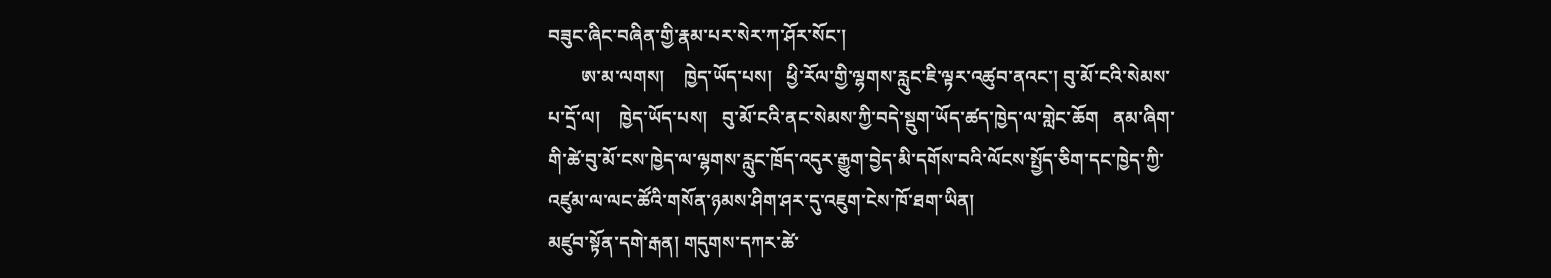བཟུང་ཞིང་བཞིན་གྱི་རྣམ་པར་སེར་ཀ་ཤོར་སོང་།
       ཨ་མ་ལགས།    ཁྱེད་ཡོད་པས།   ཕྱི་རོལ་གྱི་ལྷགས་རླུང་ཇི་ལྟར་འཚུབ་ནའང་། བུ་མོ་ངའི་སེམས་པ་དྲོ་ལ།    ཁྱེད་ཡོད་པས།   བུ་མོ་ངའི་ནང་སེམས་ཀྱི་བདེ་སྡུག་ཡོད་ཚད་ཁྱེད་ལ་གླེང་ཆོག   ནམ་ཞིག་གི་ཚེ་བུ་མོ་ངས་ཁྱེད་ལ་ལྷགས་རླུང་ཁྲོད་འདུར་རྒྱུག་བྱེད་མི་དགོས་བའི་ལོངས་སྤྱོད་ཅིག་དང་ཁྱེད་ཀྱི་འཛུམ་ལ་ལང་ཚོའི་གསོན་ཉམས་ཤིག་ཤར་དུ་འཇུག་ངེས་ཁོ་ཐག་ཡིན།
མཛུབ་སྟོན་དགེ་རྒན། གདུགས་དཀར་ཚེ་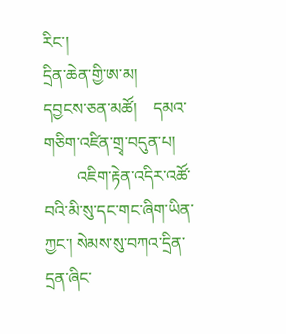རིང་།
དྲིན་ཆེན་གྱི་ཨ་མ།
དབྱངས་ཅན་མཚོ།    དམའ་གཅིག་འཛིན་གྲྭ་བདུན་པ།
        འཇིག་རྟེན་འདིར་འཚོ་བའི་མི་སུ་དང་གང་ཞིག་ཡིན་ཀྱང་། སེམས་སུ་བཀའ་དྲིན་དྲན་ཞིང་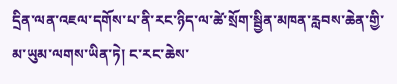དྲིན་ལན་འཇལ་དགོས་པ་ནི་རང་ཉིད་ལ་ཚེ་སྲོག་སྦྱིན་མཁན་རླབས་ཆེན་གྱི་མ་ཡུམ་ལགས་ཡིན་ཏེ། ང་རང་ཆེས་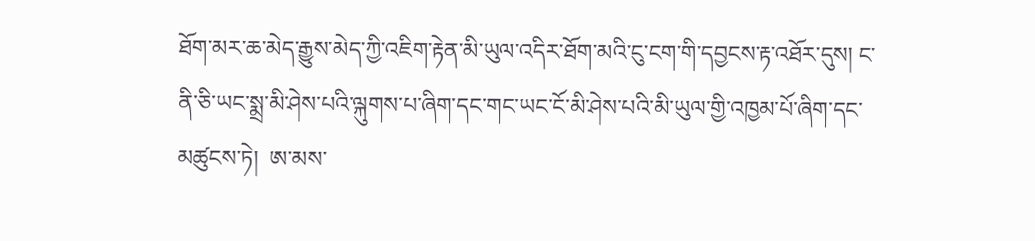ཐོག་མར་ཆ་མེད་རྒྱུས་མེད་ཀྱི་འཇིག་རྟེན་མི་ཡུལ་འདིར་ཐོག་མའི་ངུ་ངག་གི་དབྱངས་རྟ་འཐོར་དུས། ང་ནི་ཅི་ཡང་སྨྲ་མི་ཤེས་པའི་ལྐུགས་པ་ཞིག་དང་གང་ཡང་ངོ་མི་ཤེས་པའི་མི་ཡུལ་གྱི་འཁྱམ་པོ་ཞིག་དང་མཚུངས་ཏེ།  ཨ་མས་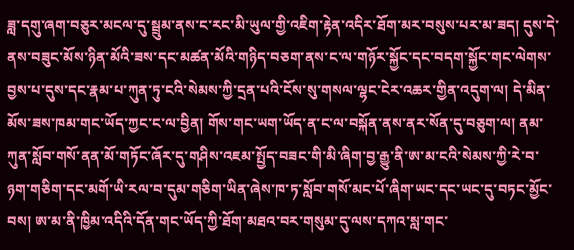ཟླ་དགུ་ཞག་བཅུར་མངལ་དུ་སྦྲུམ་ནས་ང་རང་མི་ཡུལ་གྱི་འཇིག་རྟེན་འདིར་ཐོག་མར་བསུས་པར་མ་ཟད། དུས་དེ་ནས་བཟུང་མོས་ཉིན་མོའི་ཟས་དང་མཚན་མོའི་གཉིད་བཅག་ནས་ང་ལ་གཉོར་སྐྱོང་དང་བདག་སྐྱོང་གང་ལེགས་བྱས་པ་དུས་དང་རྣམ་པ་ཀུན་ཏུ་ངའི་སེམས་ཀྱི་དྲན་པའི་ངོས་སུ་གསལ་ལྷང་ངེར་འཆར་གྱིན་འདུག་ལ། དེ་མིན་མོས་ཟས་ཁམ་གང་ཡོད་ཀྱང་ང་ལ་བྱིན། གོས་གང་ཡག་ཡོད་ན་ང་ལ་བསྐོན་ནས་ནར་སོན་དུ་བཅུག་ལ། ནམ་ཀུན་སློབ་གསོ་ནན་མོ་གཏོང་ཞོར་དུ་གཤིས་འཇམ་སྤྱོད་བཟང་གི་མི་ཞིག་བྱ་རྒྱུ་ནི་ཨ་མ་ངའི་སེམས་ཀྱི་རེ་བ་ཉག་གཅིག་དང་མགོ་ཡི་རལ་བ་དུམ་གཅིག་ཡིན་ཞེས་ཁ་ཏ་སློབ་གསོ་མང་པོ་ཞིག་ཡང་དང་ཡང་དུ་བཏང་མྱོང་བས། ཨ་མ་ནི་ཁྱིམ་འདིའི་དོན་གང་ཡོད་ཀྱི་ཐོག་མཐའ་བར་གསུམ་དུ་ལས་དཀའ་སླ་གང་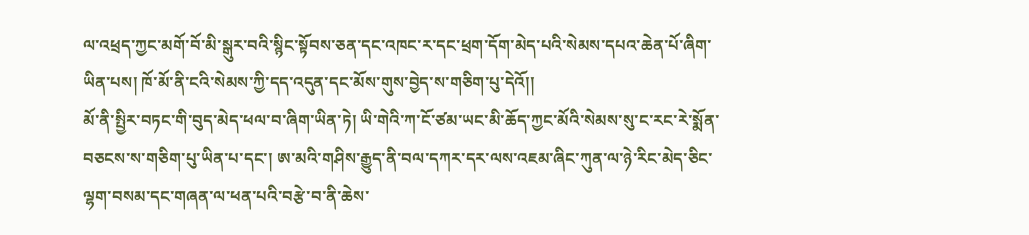ལ་འཕྲད་ཀྱང་མགོ་བོ་མི་སྒུར་བའི་སྙིང་སྟོབས་ཅན་དང་འཁང་ར་དང་ཕྲག་དོག་མེད་པའི་སེམས་དཔའ་ཆེན་པོ་ཞིག་ཡིན་པས། ཁོ་མོ་ནི་ངའི་སེམས་ཀྱི་དད་འདུན་དང་མོས་གུས་བྱེད་ས་གཅིག་པུ་དེའོ།།
མོ་ནི་སྤྱིར་བཏང་གི་བུད་མེད་ཕལ་བ་ཞིག་ཡིན་ཏེ། ཡི་གེའི་ཀ་ངོ་ཙམ་ཡང་མི་ཆོད་ཀྱང་མོའི་སེམས་སུ་ང་རང་རེ་སྨོན་བཅངས་ས་གཅིག་པུ་ཡིན་པ་དང་། ཨ་མའི་གཤིས་རྒྱུད་ནི་བལ་དཀར་དར་ལས་འཇམ་ཞིང་ཀུན་ལ་ཉེ་རིང་མེད་ཅིང་ལྷག་བསམ་དང་གཞན་ལ་ཕན་པའི་བརྩེ་བ་ནི་ཆེས་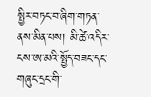སྤྱིར་བཏང་བ་ཞིག་གཏན་ནས་མིན་པས། མི་ཚེ་འདིར་ངས་ཨ་མའི་སྤྱོད་བཟང་དང་གཞུང་དྲང་གི་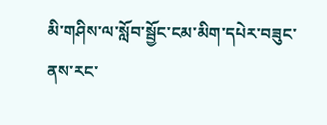མི་གཤིས་ལ་སློབ་སྦྱོང་ངམ་མིག་དཔེར་བཟུང་ནས་རང་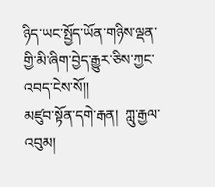ཉིད་ཡང་སྤྱོད་ཡོན་གཉིས་ལྡན་གྱི་མི་ཞིག་བྱེད་རྒྱུར་ཅིས་ཀྱང་འབད་ངེས་སོ།།
མཛུབ་སྟོན་དགེ་རྒན།  ཀླུ་རྒྱལ་འབུམ།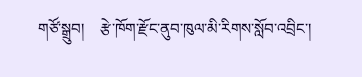གཙོ་སྒྲུབ།    རྩེ་ཁོག་རྫོང་ནུབ་ཁུལ་མི་རིགས་སློབ་འབྲིང་།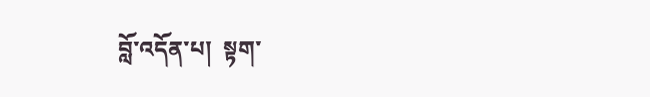བློ་འདོན་པ།  སྟག་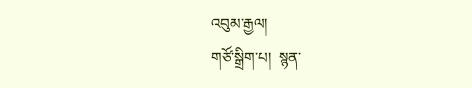འབུམ་རྒྱལ།
གཙོ་སྒྲིག་པ།  སྙན་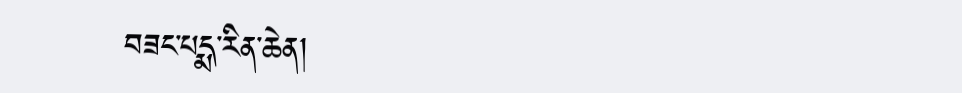བཟང་པདྨ་རིན་ཆེན།